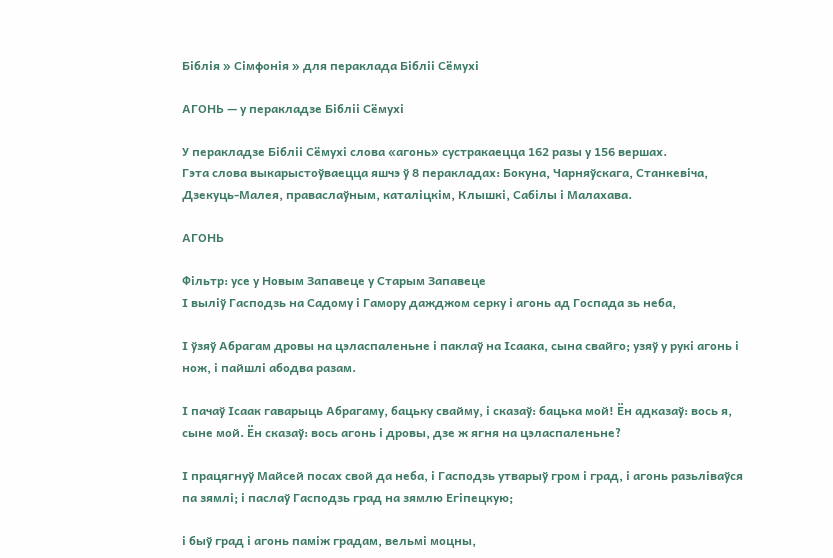Біблія » Сімфонія » для пераклада Бібліі Сёмухі

АГОНЬ — у перакладзе Бібліі Сёмухі

У перакладзе Бібліі Сёмухі слова «агонь» сустракаецца 162 разы у 156 вершах.
Гэта слова выкарыстоўваецца яшчэ ў 8 перакладах: Бокуна, Чарняўскага, Станкевіча, Дзекуць-Малея, праваслаўным, каталіцкім, Клышкi, Сабілы і Малахава.

АГОНЬ

Фільтр: усе у Новым Запавеце у Старым Запавеце
І выліў Гасподзь на Садому і Гамору дажджом серку і агонь ад Госпада зь неба,

І ўзяў Абрагам дровы на цэласпаленьне і паклаў на Ісаака, сына свайго; узяў у рукі агонь і нож, і пайшлі абодва разам.

І пачаў Ісаак гаварыць Абрагаму, бацьку свайму, і сказаў: бацька мой! Ён адказаў: вось я, сыне мой. Ён сказаў: вось агонь і дровы, дзе ж ягня на цэласпаленьне?

І працягнуў Майсей посах свой да неба, і Гасподзь утварыў гром і град, і агонь разьліваўся па зямлі; і паслаў Гасподзь град на зямлю Егіпецкую;

і быў град і агонь паміж градам, вельмі моцны,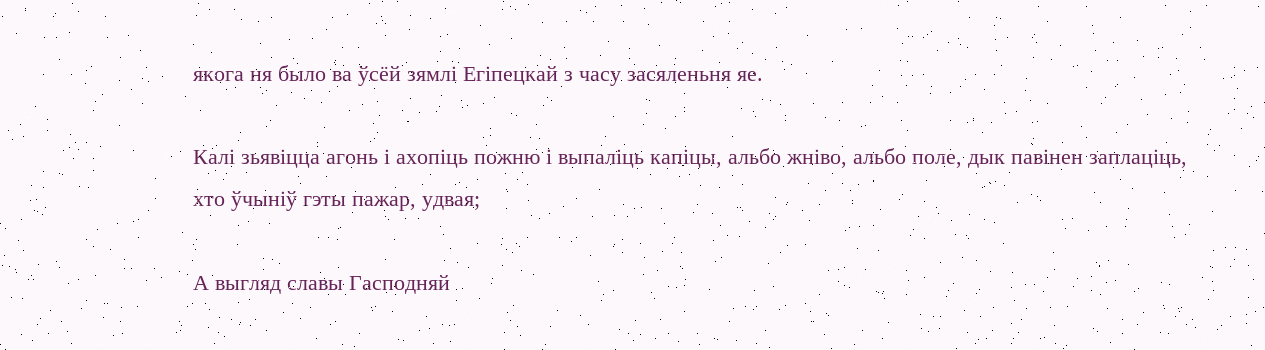якога ня было ва ўсёй зямлі Егіпецкай з часу засяленьня яе.

Калі зьявіцца агонь і ахопіць пожню і выпаліць капіцы, альбо жніво, альбо поле, дык павінен заплаціць, хто ўчыніў гэты пажар, удвая;

А выгляд славы Гасподняй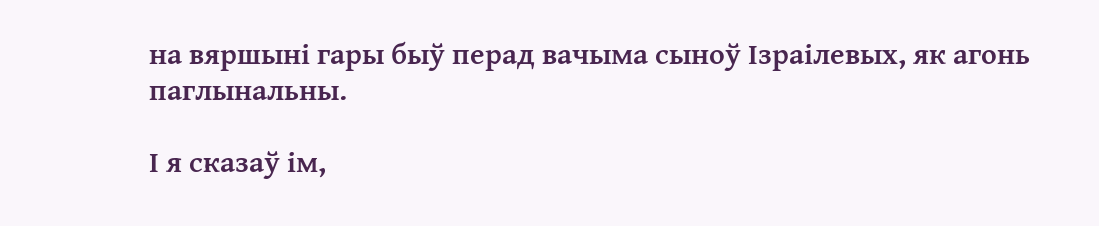на вяршыні гары быў перад вачыма сыноў Ізраілевых, як агонь паглынальны.

І я сказаў ім,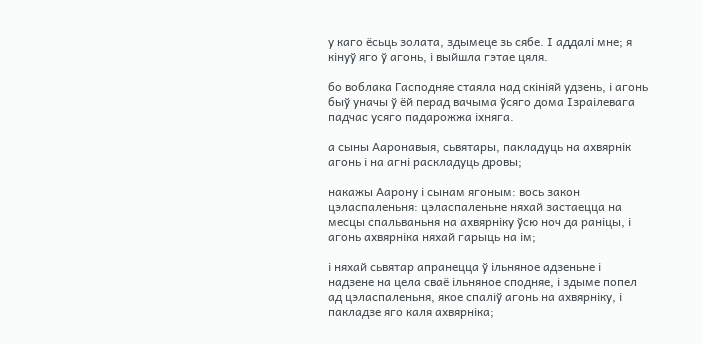у каго ёсьць золата, здымеце зь сябе. І аддалі мне; я кінуў яго ў агонь, і выйшла гэтае цяля.

бо воблака Гасподняе стаяла над скініяй удзень, і агонь быў уначы ў ёй перад вачыма ўсяго дома Ізраілевага падчас усяго падарожжа іхняга.

а сыны Ааронавыя, сьвятары, пакладуць на ахвярнік агонь і на агні раскладуць дровы;

накажы Аарону і сынам ягоным: вось закон цэласпаленьня: цэласпаленьне няхай застаецца на месцы спальваньня на ахвярніку ўсю ноч да раніцы, і агонь ахвярніка няхай гарыць на ім;

і няхай сьвятар апранецца ў ільняное адзеньне і надзене на цела сваё ільняное сподняе, і здыме попел ад цэласпаленьня, якое спаліў агонь на ахвярніку, і пакладзе яго каля ахвярніка;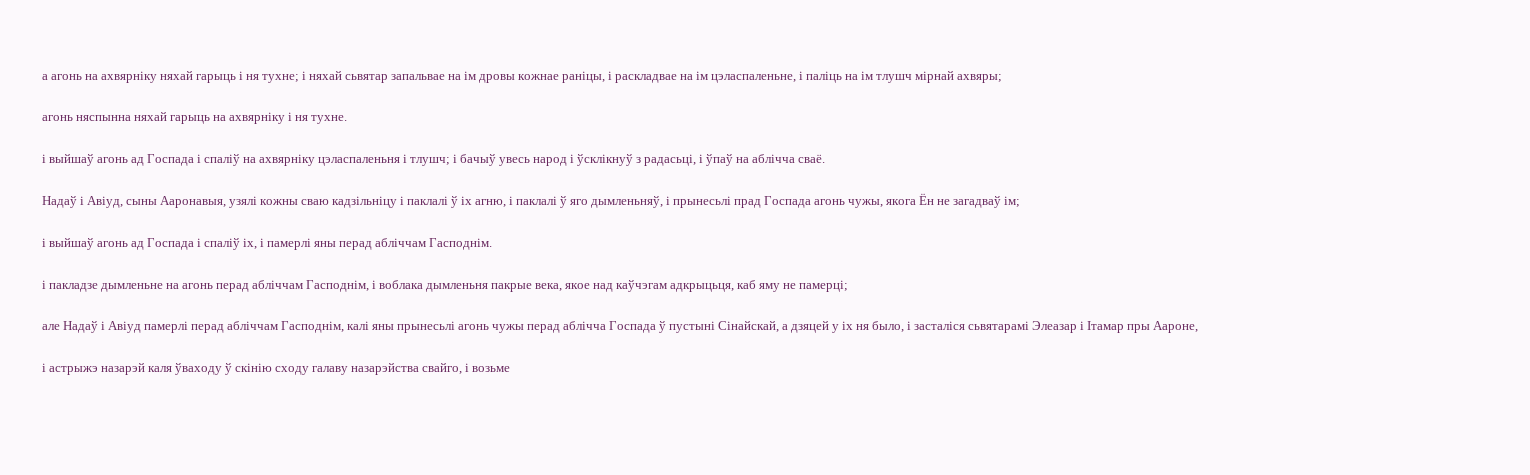а агонь на ахвярніку няхай гарыць і ня тухне; і няхай сьвятар запальвае на ім дровы кожнае раніцы, і раскладвае на ім цэласпаленьне, і паліць на ім тлушч мірнай ахвяры;

агонь няспынна няхай гарыць на ахвярніку і ня тухне.

і выйшаў агонь ад Госпада і спаліў на ахвярніку цэласпаленьня і тлушч; і бачыў увесь народ і ўсклікнуў з радасьці, і ўпаў на аблічча сваё.

Надаў і Авіуд, сыны Ааронавыя, узялі кожны сваю кадзільніцу і паклалі ў іх агню, і паклалі ў яго дымленьняў, і прынесьлі прад Госпада агонь чужы, якога Ён не загадваў ім;

і выйшаў агонь ад Госпада і спаліў іх, і памерлі яны перад абліччам Гасподнім.

і пакладзе дымленьне на агонь перад абліччам Гасподнім, і воблака дымленьня пакрые века, якое над каўчэгам адкрыцьця, каб яму не памерці;

але Надаў і Авіуд памерлі перад абліччам Гасподнім, калі яны прынесьлі агонь чужы перад аблічча Госпада ў пустыні Сінайскай, а дзяцей у іх ня было, і засталіся сьвятарамі Элеазар і Ітамар пры Аароне,

і астрыжэ назарэй каля ўваходу ў скінію сходу галаву назарэйства свайго, і возьме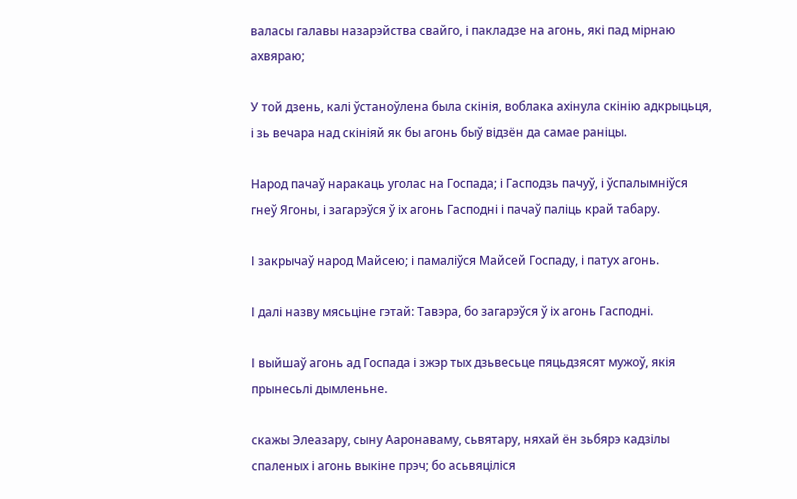валасы галавы назарэйства свайго, і пакладзе на агонь, які пад мірнаю ахвяраю;

У той дзень, калі ўстаноўлена была скінія, воблака ахінула скінію адкрыцьця, і зь вечара над скініяй як бы агонь быў відзён да самае раніцы.

Народ пачаў наракаць уголас на Госпада; і Гасподзь пачуў, і ўспалымніўся гнеў Ягоны, і загарэўся ў іх агонь Гасподні і пачаў паліць край табару.

І закрычаў народ Майсею; і памаліўся Майсей Госпаду, і патух агонь.

І далі назву мясьціне гэтай: Тавэра, бо загарэўся ў іх агонь Гасподні.

І выйшаў агонь ад Госпада і зжэр тых дзьвесьце пяцьдзясят мужоў, якія прынесьлі дымленьне.

скажы Элеазару, сыну Ааронаваму, сьвятару, няхай ён зьбярэ кадзілы спаленых і агонь выкіне прэч; бо асьвяціліся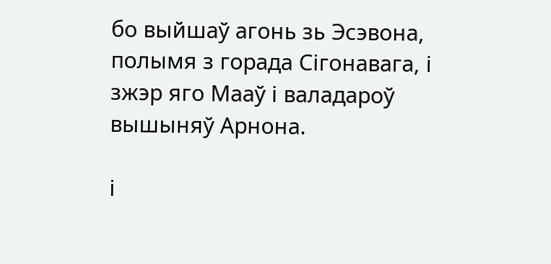бо выйшаў агонь зь Эсэвона, полымя з горада Сігонавага, і зжэр яго Мааў і валадароў вышыняў Арнона.

і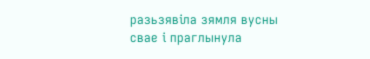разьзявіла зямля вусны свае і праглынула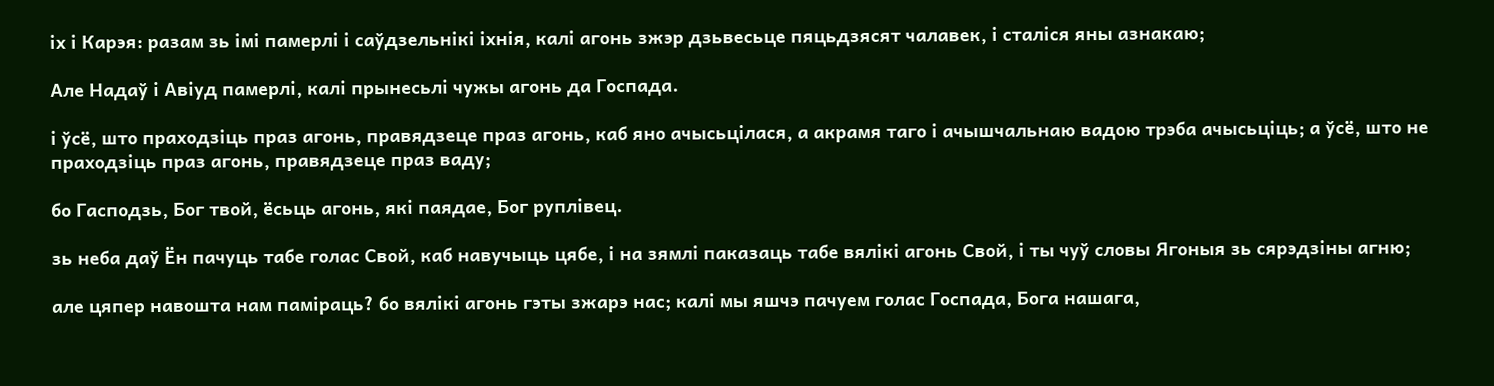іх і Карэя: разам зь імі памерлі і саўдзельнікі іхнія, калі агонь зжэр дзьвесьце пяцьдзясят чалавек, і сталіся яны азнакаю;

Але Надаў і Авіуд памерлі, калі прынесьлі чужы агонь да Госпада.

і ўсё, што праходзіць праз агонь, правядзеце праз агонь, каб яно ачысьцілася, а акрамя таго і ачышчальнаю вадою трэба ачысьціць; а ўсё, што не праходзіць праз агонь, правядзеце праз ваду;

бо Гасподзь, Бог твой, ёсьць агонь, які паядае, Бог руплівец.

зь неба даў Ён пачуць табе голас Свой, каб навучыць цябе, і на зямлі паказаць табе вялікі агонь Свой, і ты чуў словы Ягоныя зь сярэдзіны агню;

але цяпер навошта нам паміраць? бо вялікі агонь гэты зжарэ нас; калі мы яшчэ пачуем голас Госпада, Бога нашага,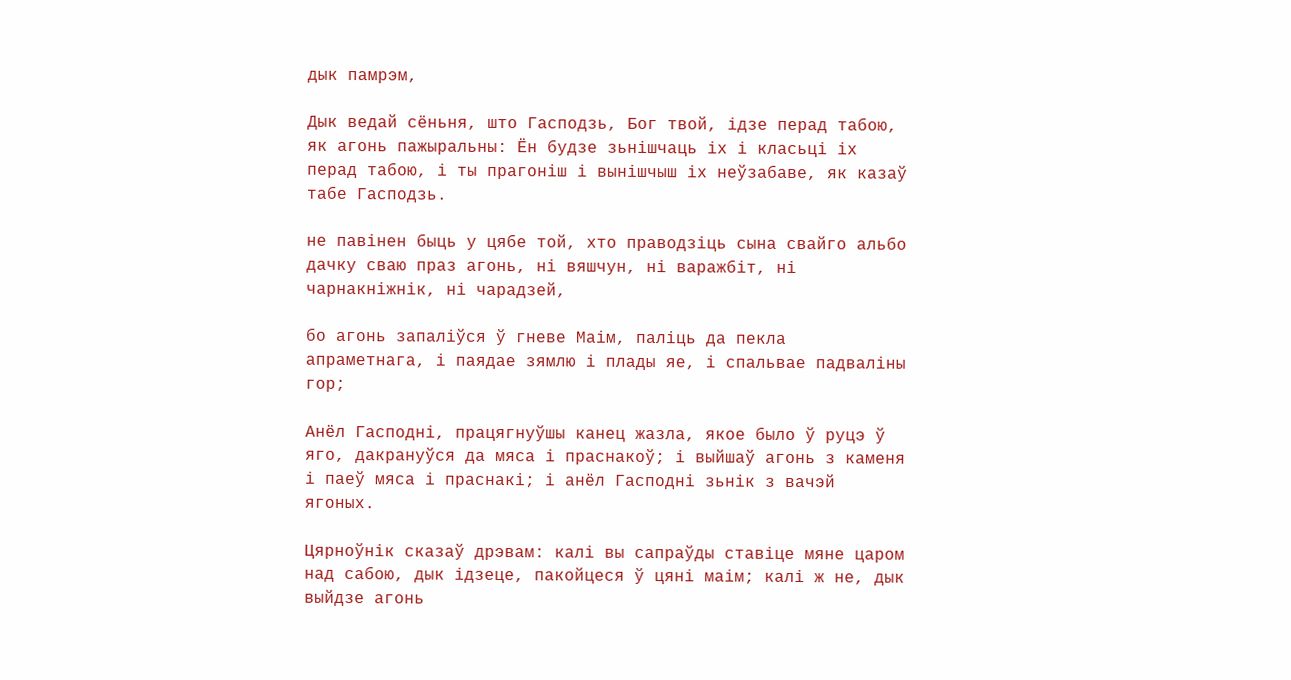дык памрэм,

Дык ведай сёньня, што Гасподзь, Бог твой, ідзе перад табою, як агонь пажыральны: Ён будзе зьнішчаць іх і класьці іх перад табою, і ты прагоніш і вынішчыш іх неўзабаве, як казаў табе Гасподзь.

не павінен быць у цябе той, хто праводзіць сына свайго альбо дачку сваю праз агонь, ні вяшчун, ні варажбіт, ні чарнакніжнік, ні чарадзей,

бо агонь запаліўся ў гневе Маім, паліць да пекла апраметнага, і паядае зямлю і плады яе, і спальвае падваліны гор;

Анёл Гасподні, працягнуўшы канец жазла, якое было ў руцэ ў яго, дакрануўся да мяса і праснакоў; і выйшаў агонь з каменя і паеў мяса і праснакі; і анёл Гасподні зьнік з вачэй ягоных.

Цярноўнік сказаў дрэвам: калі вы сапраўды ставіце мяне царом над сабою, дык ідзеце, пакойцеся ў цяні маім; калі ж не, дык выйдзе агонь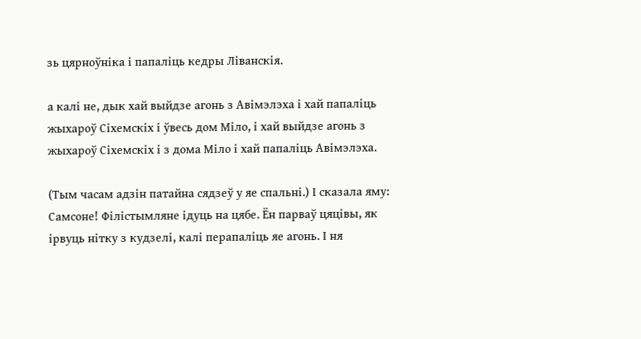зь цярноўніка і папаліць кедры Ліванскія.

а калі не, дык хай выйдзе агонь з Авімэлэха і хай папаліць жыхароў Сіхемскіх і ўвесь дом Міло, і хай выйдзе агонь з жыхароў Сіхемскіх і з дома Міло і хай папаліць Авімэлэха.

(Тым часам адзін патайна сядзеў у яе спальні.) І сказала яму: Самсоне! Філістымляне ідуць на цябе. Ён парваў цяцівы, як ірвуць нітку з кудзелі, калі перапаліць яе агонь. І ня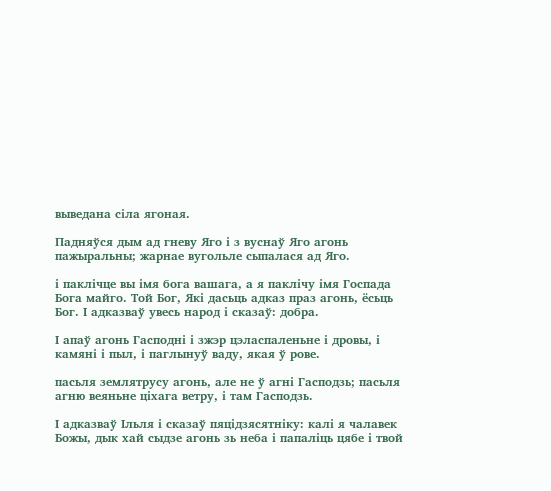выведана сіла ягоная.

Падняўся дым ад гневу Яго і з вуснаў Яго агонь пажыральны; жарнае вугольле сыпалася ад Яго.

і паклічце вы імя бога вашага, а я паклічу імя Госпада Бога майго. Той Бог, Які дасьць адказ праз агонь, ёсьць Бог. І адказваў увесь народ і сказаў: добра.

І апаў агонь Гасподні і зжэр цэласпаленьне і дровы, і камяні і пыл, і паглынуў ваду, якая ў рове.

пасьля землятрусу агонь, але не ў агні Гасподзь; пасьля агню веяньне ціхага ветру, і там Гасподзь.

І адказваў Ільля і сказаў пяцідзясятніку: калі я чалавек Божы, дык хай сыдзе агонь зь неба і папаліць цябе і твой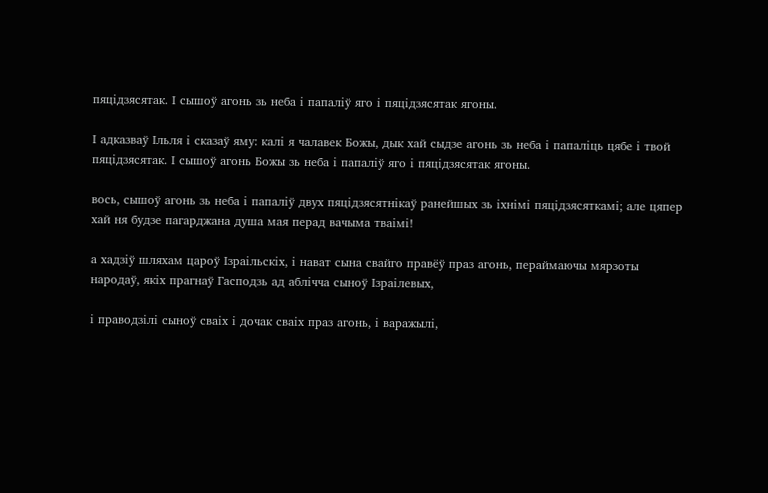пяцідзясятак. І сышоў агонь зь неба і папаліў яго і пяцідзясятак ягоны.

І адказваў Ільля і сказаў яму: калі я чалавек Божы, дык хай сыдзе агонь зь неба і папаліць цябе і твой пяцідзясятак. І сышоў агонь Божы зь неба і папаліў яго і пяцідзясятак ягоны.

вось, сышоў агонь зь неба і папаліў двух пяцідзясятнікаў ранейшых зь іхнімі пяцідзясяткамі; але цяпер хай ня будзе пагарджана душа мая перад вачыма тваімі!

а хадзіў шляхам цароў Ізраільскіх, і нават сына свайго правёў праз агонь, пераймаючы мярзоты народаў, якіх прагнаў Гасподзь ад аблічча сыноў Ізраілевых,

і праводзілі сыноў сваіх і дочак сваіх праз агонь, і варажылі,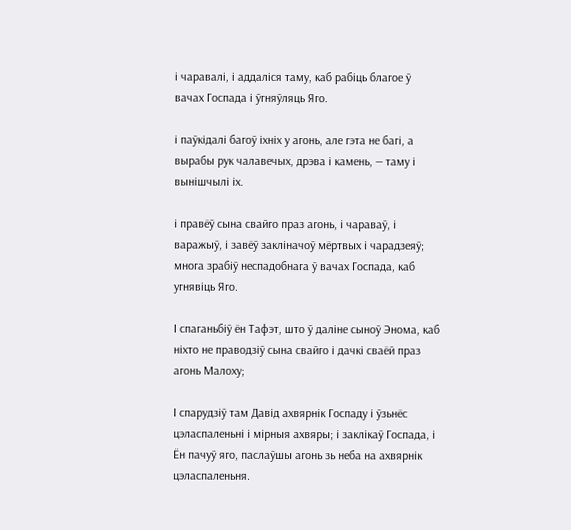і чаравалі, і аддаліся таму, каб рабіць благое ў вачах Госпада і ўгняўляць Яго.

і паўкідалі багоў іхніх у агонь, але гэта не багі, а вырабы рук чалавечых, дрэва і камень, — таму і вынішчылі іх.

і правёў сына свайго праз агонь, і чараваў, і варажыў, і завёў закліначоў мёртвых і чарадзеяў; многа зрабіў неспадобнага ў вачах Госпада, каб угнявіць Яго.

І спаганьбіў ён Тафэт, што ў даліне сыноў Энома, каб ніхто не праводзіў сына свайго і дачкі сваёй праз агонь Малоху;

І спарудзіў там Давід ахвярнік Госпаду і ўзьнёс цэласпаленьні і мірныя ахвяры; і заклікаў Госпада, і Ён пачуў яго, паслаўшы агонь зь неба на ахвярнік цэласпаленьня.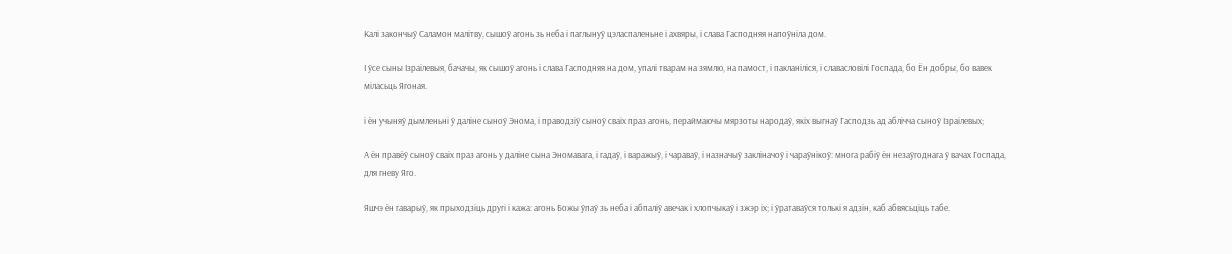Калі закончыў Саламон малітву, сышоў агонь зь неба і паглынуў цэласпаленьне і ахвяры, і слава Гасподняя напоўніла дом.

І ўсе сыны Ізраілевыя, бачачы, як сышоў агонь і слава Гасподняя на дом, упалі тварам на зямлю, на памост, і пакланіліся, і славасловілі Госпада, бо Ён добры, бо вавек міласьць Ягоная.

і ён учыняў дымленьні ў даліне сыноў Энома, і праводзіў сыноў сваіх праз агонь, пераймаючы мярзоты народаў, якіх выгнаў Гасподзь ад аблічча сыноў Ізраілевых;

А ён правёў сыноў сваіх праз агонь у даліне сына Эномавага, і гадаў, і варажыў, і чараваў, і назначыў закліначоў і чараўнікоў: многа рабіў ён незаўгоднага ў вачах Госпада, для гневу Яго.

Яшчэ ён гаварыў, як прыходзіць другі і кажа: агонь Божы ўпаў зь неба і абпаліў авечак і хлопчыкаў і зжэр іх; і ўратаваўся толькі я адзін, каб абвясьціць табе.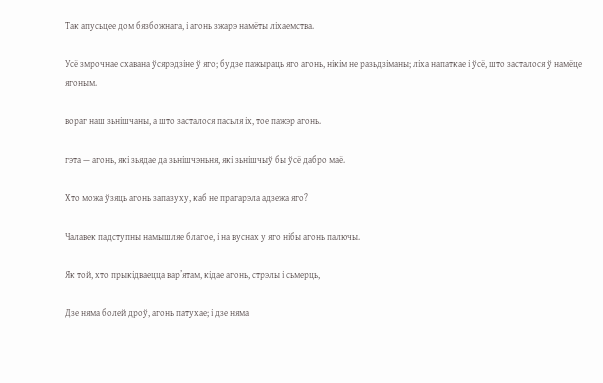Так апусьцее дом бязбожнага, і агонь зжарэ намёты ліхаемства.

Усё змрочнае схавана ўсярэдзіне ў яго; будзе пажыраць яго агонь, нікім не разьдзіманы; ліха напаткае і ўсё, што засталося ў намёце ягоным.

вораг наш зьнішчаны, а што засталося пасьля іх, тое пажэр агонь.

гэта — агонь, які зьядае да зьнішчэньня, які зьнішчыў бы ўсё дабро маё.

Хто можа ўзяць агонь запазуху, каб не прагарэла адзежа яго?

Чалавек падступны намышляе благое, і на вуснах у яго нібы агонь палючы.

Як той, хто прыкідваецца вар’ятам, кідае агонь, стрэлы і сьмерць,

Дзе няма болей дроў, агонь патухае; і дзе няма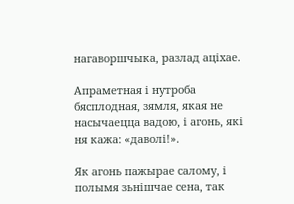нагаворшчыка, разлад аціхае.

Апраметная і нутроба бясплодная, зямля, якая не насычаецца вадою, і агонь, які ня кажа: «даволі!».

Як агонь пажырае салому, і полымя зьнішчае сена, так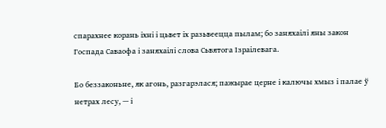спарахнее корань іхні і цьвет іх разьвеецца пылам; бо заняхаілі яны закон Госпада Саваофа і заняхаілі слова Сьвятога Ізраілевага.

Бо беззаконьне, як агонь, разгарэлася; пажырае церне і калючы хмыз і палае ў нетрах лесу, — і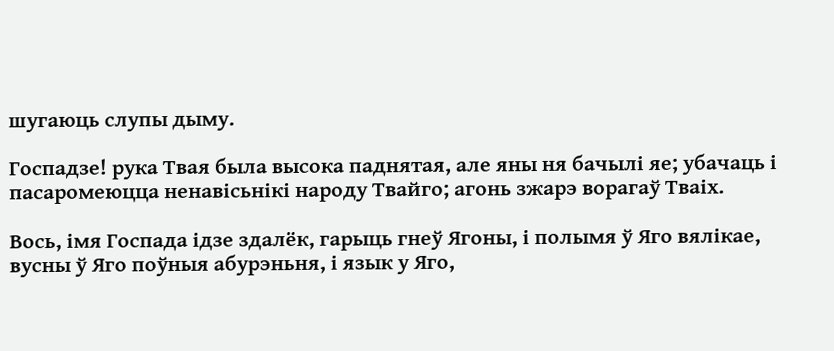шугаюць слупы дыму.

Госпадзе! рука Твая была высока паднятая, але яны ня бачылі яе; убачаць і пасаромеюцца ненавісьнікі народу Твайго; агонь зжарэ ворагаў Тваіх.

Вось, імя Госпада ідзе здалёк, гарыць гнеў Ягоны, і полымя ў Яго вялікае, вусны ў Яго поўныя абурэньня, і язык у Яго,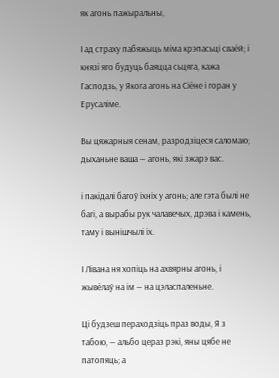як агонь пажыральны,

І ад страху пабяжыць міма крэпасьці сваёй; і князі яго будуць баяцца сьцяга, кажа Гасподзь, у Якога агонь на Сіёне і горан у Ерусаліме.

Вы цяжарныя сенам, разродзіцеся саломаю; дыханьне ваша — агонь, які зжарэ вас.

і пакідалі багоў іхніх у агонь; але гэта былі не багі, а вырабы рук чалавечых, дрэва і камень, таму і вынішчылі іх.

І Лівана ня хопіць на ахвярны агонь, і жывёлаў на ім — на цэласпаленьне.

Ці будзеш пераходзіць праз воды, Я з табою, — альбо цераз рэкі, яны цябе не патопяць; а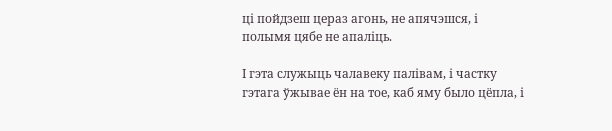ці пойдзеш цераз агонь, не апячэшся, і полымя цябе не апаліць.

І гэта служыць чалавеку палівам, і частку гэтага ўжывае ён на тое, каб яму было цёпла, і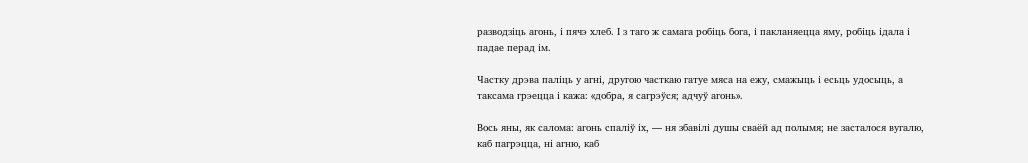разводзіць агонь, і пячэ хлеб. І з таго ж самага робіць бога, і пакланяецца яму, робіць ідала і падае перад ім.

Частку дрэва паліць у агні, другою часткаю гатуе мяса на ежу, смажыць і есьць удосыць, а таксама грэецца і кажа: «добра, я сагрэўся; адчуў агонь».

Вось яны, як салома: агонь спаліў іх, — ня збавілі душы сваёй ад полымя; не засталося вугалю, каб пагрэцца, ні агню, каб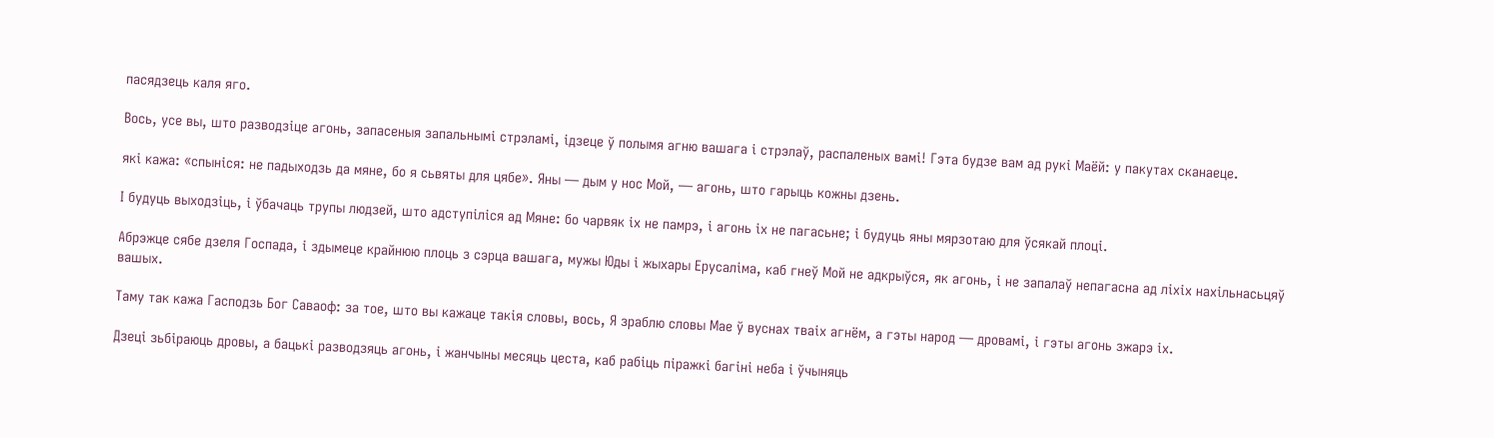пасядзець каля яго.

Вось, усе вы, што разводзіце агонь, запасеныя запальнымі стрэламі, ідзеце ў полымя агню вашага і стрэлаў, распаленых вамі! Гэта будзе вам ад рукі Маёй: у пакутах сканаеце.

які кажа: «спыніся: не падыходзь да мяне, бо я сьвяты для цябе». Яны — дым у нос Мой, — агонь, што гарыць кожны дзень.

І будуць выходзіць, і ўбачаць трупы людзей, што адступіліся ад Мяне: бо чарвяк іх не памрэ, і агонь іх не пагасьне; і будуць яны мярзотаю для ўсякай плоці.

Абрэжце сябе дзеля Госпада, і здымеце крайнюю плоць з сэрца вашага, мужы Юды і жыхары Ерусаліма, каб гнеў Мой не адкрыўся, як агонь, і не запалаў непагасна ад ліхіх нахільнасьцяў вашых.

Таму так кажа Гасподзь Бог Саваоф: за тое, што вы кажаце такія словы, вось, Я зраблю словы Мае ў вуснах тваіх агнём, а гэты народ — дровамі, і гэты агонь зжарэ іх.

Дзеці зьбіраюць дровы, а бацькі разводзяць агонь, і жанчыны месяць цеста, каб рабіць піражкі багіні неба і ўчыняць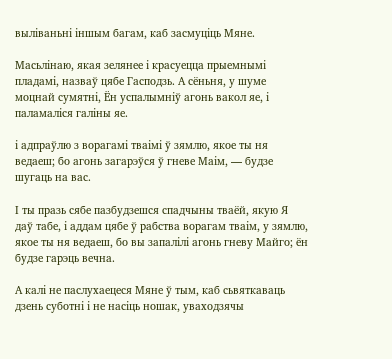выліваньні іншым багам, каб засмуціць Мяне.

Масьлінаю, якая зелянее і красуецца прыемнымі пладамі, назваў цябе Гасподзь. А сёньня, у шуме моцнай сумятні, Ён успалымніў агонь вакол яе, і паламаліся галіны яе.

і адпраўлю з ворагамі тваімі ў зямлю, якое ты ня ведаеш; бо агонь загарэўся ў гневе Маім, — будзе шугаць на вас.

І ты празь сябе пазбудзешся спадчыны тваёй, якую Я даў табе, і аддам цябе ў рабства ворагам тваім, у зямлю, якое ты ня ведаеш, бо вы запалілі агонь гневу Майго; ён будзе гарэць вечна.

А калі не паслухаецеся Мяне ў тым, каб сьвяткаваць дзень суботні і не насіць ношак, уваходзячы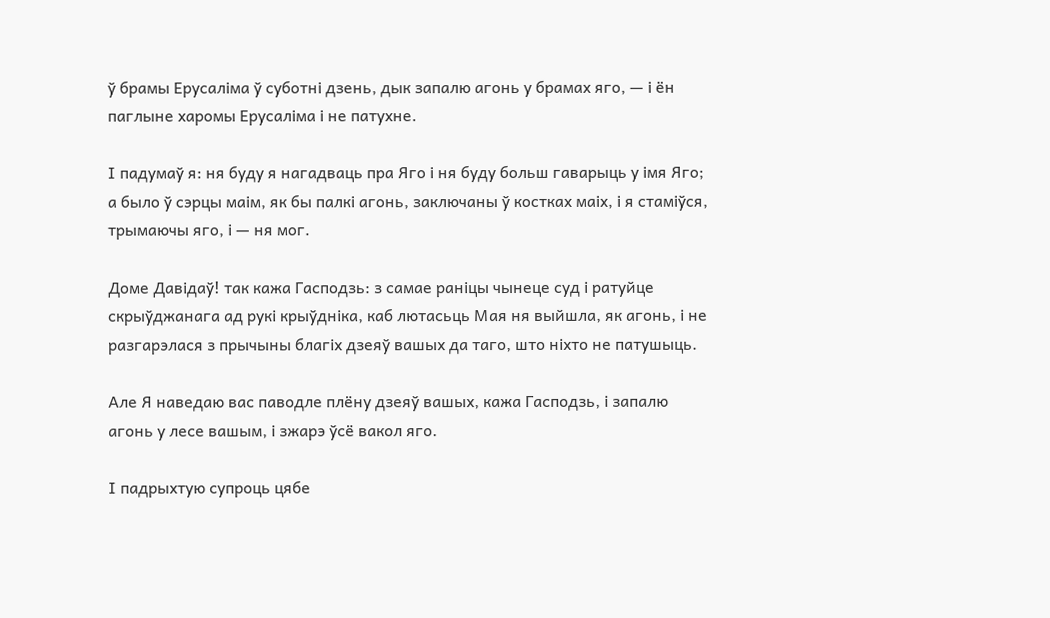ў брамы Ерусаліма ў суботні дзень, дык запалю агонь у брамах яго, — і ён паглыне харомы Ерусаліма і не патухне.

І падумаў я: ня буду я нагадваць пра Яго і ня буду больш гаварыць у імя Яго; а было ў сэрцы маім, як бы палкі агонь, заключаны ў костках маіх, і я стаміўся, трымаючы яго, і — ня мог.

Доме Давідаў! так кажа Гасподзь: з самае раніцы чынеце суд і ратуйце скрыўджанага ад рукі крыўдніка, каб лютасьць Мая ня выйшла, як агонь, і не разгарэлася з прычыны благіх дзеяў вашых да таго, што ніхто не патушыць.

Але Я наведаю вас паводле плёну дзеяў вашых, кажа Гасподзь, і запалю агонь у лесе вашым, і зжарэ ўсё вакол яго.

І падрыхтую супроць цябе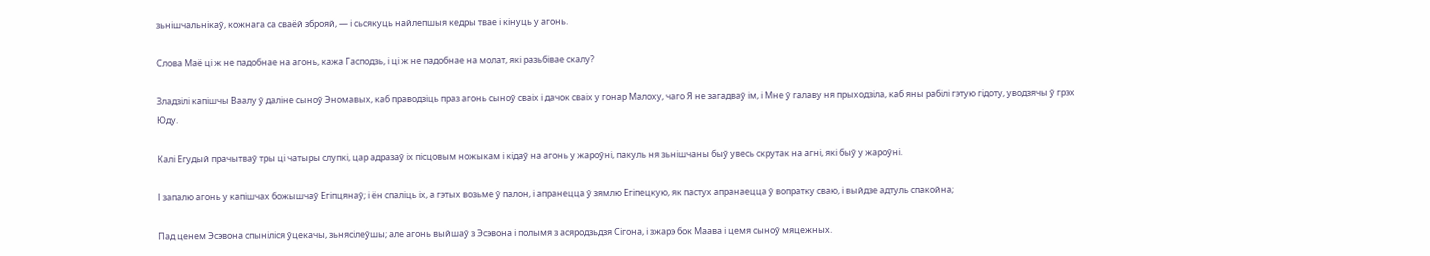зьнішчальнікаў, кожнага са сваёй зброяй, — і сьсякуць найлепшыя кедры твае і кінуць у агонь.

Слова Маё ці ж не падобнае на агонь, кажа Гасподзь, і ці ж не падобнае на молат, які разьбівае скалу?

Зладзілі капішчы Ваалу ў даліне сыноў Эномавых, каб праводзіць праз агонь сыноў сваіх і дачок сваіх у гонар Малоху, чаго Я не загадваў ім, і Мне ў галаву ня прыходзіла, каб яны рабілі гэтую гідоту, уводзячы ў грэх Юду.

Калі Егудый прачытваў тры ці чатыры слупкі, цар адразаў іх пісцовым ножыкам і кідаў на агонь у жароўні, пакуль ня зьнішчаны быў увесь скрутак на агні, які быў у жароўні.

І запалю агонь у капішчах божышчаў Егіпцянаў; і ён спаліць іх, а гэтых возьме ў палон, і апранецца ў зямлю Егіпецкую, як пастух апранаецца ў вопратку сваю, і выйдзе адтуль спакойна;

Пад ценем Эсэвона спыніліся ўцекачы, зьнясілеўшы; але агонь выйшаў з Эсэвона і полымя з асяродзьдзя Сігона, і зжарэ бок Маава і цемя сыноў мяцежных.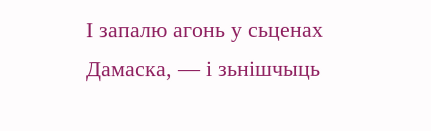І запалю агонь у сьценах Дамаска, — і зьнішчыць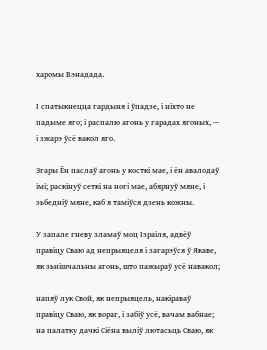харомы Вэнадада.

І спатыкнецца гардыня і ўпадзе, і ніхто не падыме яго; і распалю агонь у гарадах ягоных, — і зжарэ ўсё вакол яго.

Згары Ён паслаў агонь у косткі мае, і ён авалодаў імі; раскінуў сеткі на ногі мае, абярнуў мяне, і зьбедніў мяне, каб я таміўся дзень кожны.

У запале гневу зламаў моц Ізраіля, адвёў правіцу Сваю ад непрыяцеля і загарэўся ў Якаве, як зьнішчальны агонь, што пажыраў усё навакол;

напяў лук Свой, як непрыяцель, накіраваў правіцу Сваю, як вораг, і забіў усё, вачам вабнае; на палатку дачкі Сіёна выліў лютасьць Сваю, як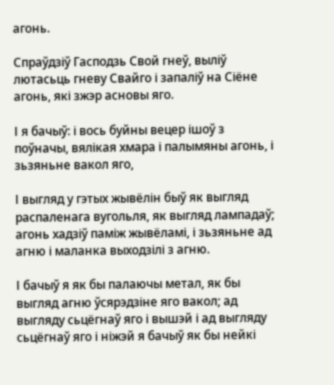агонь.

Спраўдзіў Гасподзь Свой гнеў, выліў лютасьць гневу Свайго і запаліў на Сіёне агонь, які зжэр асновы яго.

І я бачыў: і вось буйны вецер ішоў з поўначы, вялікая хмара і палымяны агонь, і зьзяньне вакол яго,

І выгляд у гэтых жывёлін быў як выгляд распаленага вугольля, як выгляд лампадаў; агонь хадзіў паміж жывёламі, і зьзяньне ад агню і маланка выходзілі з агню.

І бачыў я як бы палаючы метал, як бы выгляд агню ўсярэдзіне яго вакол; ад выгляду сьцёгнаў яго і вышэй і ад выгляду сьцёгнаў яго і ніжэй я бачыў як бы нейкі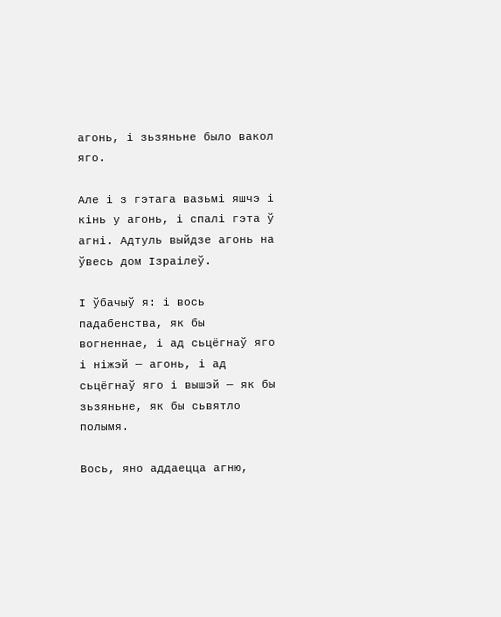агонь, і зьзяньне было вакол яго.

Але і з гэтага вазьмі яшчэ і кінь у агонь, і спалі гэта ў агні. Адтуль выйдзе агонь на ўвесь дом Ізраілеў.

І ўбачыў я: і вось падабенства, як бы вогненнае, і ад сьцёгнаў яго і ніжэй — агонь, і ад сьцёгнаў яго і вышэй — як бы зьзяньне, як бы сьвятло полымя.

Вось, яно аддаецца агню,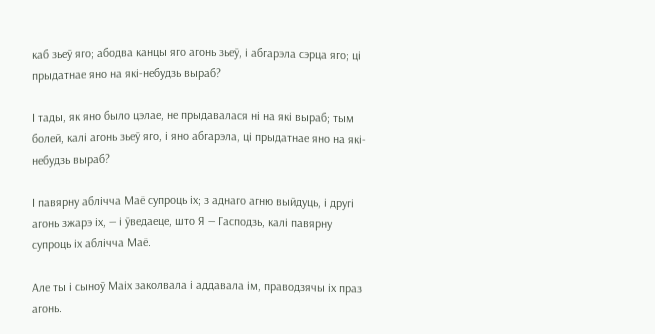каб зьеў яго; абодва канцы яго агонь зьеў, і абгарэла сэрца яго; ці прыдатнае яно на які-небудзь выраб?

І тады, як яно было цэлае, не прыдавалася ні на які выраб; тым болей, калі агонь зьеў яго, і яно абгарэла, ці прыдатнае яно на які-небудзь выраб?

І павярну аблічча Маё супроць іх; з аднаго агню выйдуць, і другі агонь зжарэ іх, — і ўведаеце, што Я — Гасподзь, калі павярну супроць іх аблічча Маё.

Але ты і сыноў Маіх заколвала і аддавала ім, праводзячы іх праз агонь.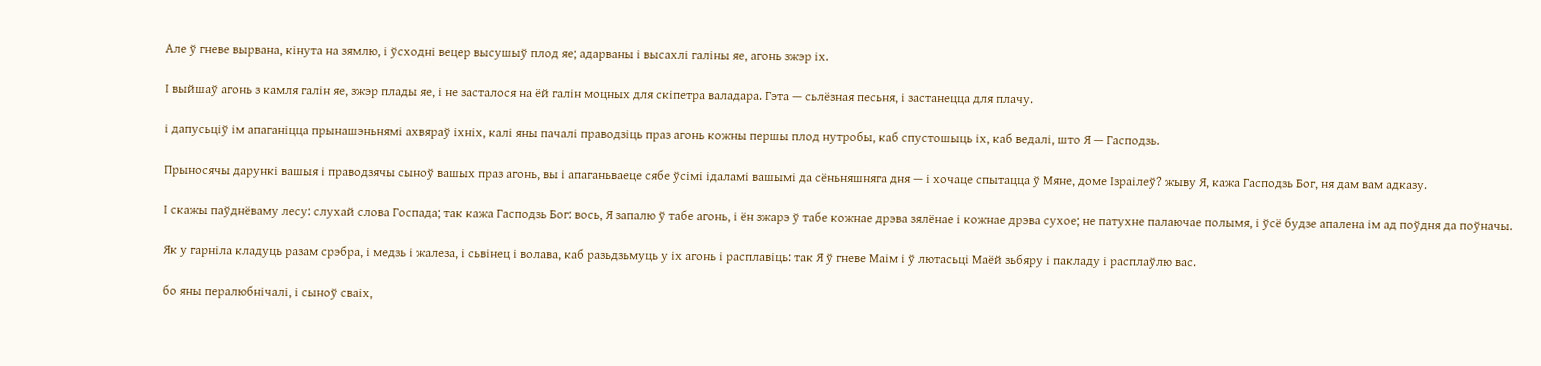Але ў гневе вырвана, кінута на зямлю, і ўсходні вецер высушыў плод яе; адарваны і высахлі галіны яе, агонь зжэр іх.

І выйшаў агонь з камля галін яе, зжэр плады яе, і не засталося на ёй галін моцных для скіпетра валадара. Гэта — сьлёзная песьня, і застанецца для плачу.

і дапусьціў ім апаганіцца прынашэньнямі ахвяраў іхніх, калі яны пачалі праводзіць праз агонь кожны першы плод нутробы, каб спустошыць іх, каб ведалі, што Я — Гасподзь.

Прыносячы дарункі вашыя і праводзячы сыноў вашых праз агонь, вы і апаганьваеце сябе ўсімі ідаламі вашымі да сёньняшняга дня — і хочаце спытацца ў Мяне, доме Ізраілеў? жыву Я, кажа Гасподзь Бог, ня дам вам адказу.

І скажы паўднёваму лесу: слухай слова Госпада; так кажа Гасподзь Бог: вось, Я запалю ў табе агонь, і ён зжарэ ў табе кожнае дрэва зялёнае і кожнае дрэва сухое; не патухне палаючае полымя, і ўсё будзе апалена ім ад поўдня да поўначы.

Як у гарніла кладуць разам срэбра, і медзь і жалеза, і сьвінец і волава, каб разьдзьмуць у іх агонь і расплавіць: так Я ў гневе Маім і ў лютасьці Маёй зьбяру і пакладу і расплаўлю вас.

бо яны пералюбнічалі, і сыноў сваіх,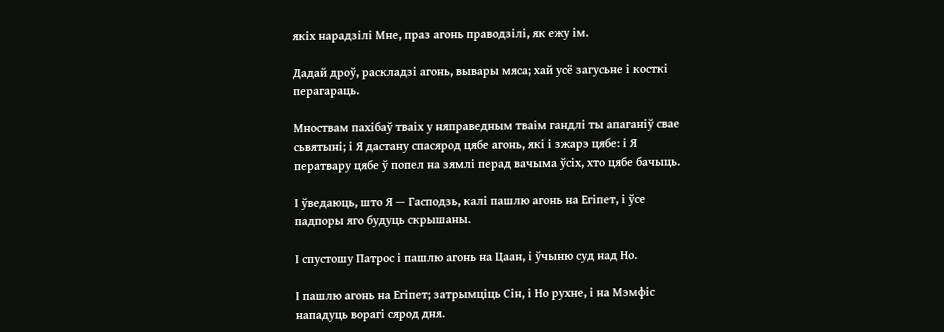якіх нарадзілі Мне, праз агонь праводзілі, як ежу ім.

Дадай дроў, раскладзі агонь, вывары мяса; хай усё загусьне і косткі перагараць.

Мноствам пахібаў тваіх у няправедным тваім гандлі ты апаганіў свае сьвятыні; і Я дастану спасярод цябе агонь, які і зжарэ цябе: і Я ператвару цябе ў попел на зямлі перад вачыма ўсіх, хто цябе бачыць.

І ўведаюць, што Я — Гасподзь, калі пашлю агонь на Егіпет, і ўсе падпоры яго будуць скрышаны.

І спустошу Патрос і пашлю агонь на Цаан, і ўчыню суд над Но.

І пашлю агонь на Егіпет; затрымціць Сін, і Но рухне, і на Мэмфіс нападуць ворагі сярод дня.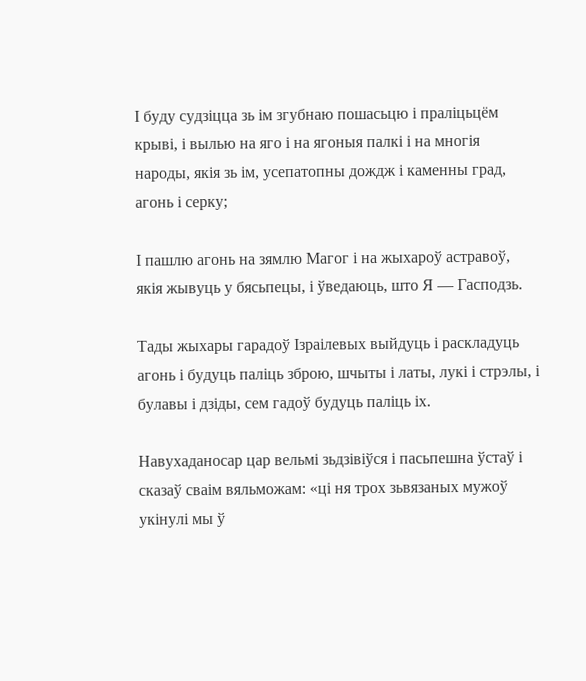І буду судзіцца зь ім згубнаю пошасьцю і праліцьцём крыві, і вылью на яго і на ягоныя палкі і на многія народы, якія зь ім, усепатопны дождж і каменны град, агонь і серку;

І пашлю агонь на зямлю Магог і на жыхароў астравоў, якія жывуць у бясьпецы, і ўведаюць, што Я — Гасподзь.

Тады жыхары гарадоў Ізраілевых выйдуць і раскладуць агонь і будуць паліць зброю, шчыты і латы, лукі і стрэлы, і булавы і дзіды, сем гадоў будуць паліць іх.

Навухаданосар цар вельмі зьдзівіўся і пасьпешна ўстаў і сказаў сваім вяльможам: «ці ня трох зьвязаных мужоў укінулі мы ў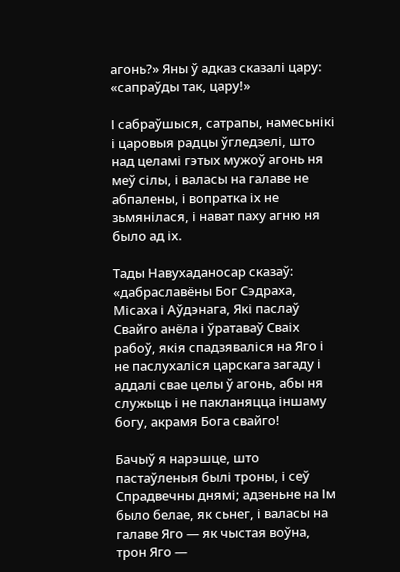агонь?» Яны ў адказ сказалі цару: «сапраўды так, цару!»

І сабраўшыся, сатрапы, намесьнікі і царовыя радцы ўгледзелі, што над целамі гэтых мужоў агонь ня меў сілы, і валасы на галаве не абпалены, і вопратка іх не зьмянілася, і нават паху агню ня было ад іх.

Тады Навухаданосар сказаў: «дабраславёны Бог Сэдраха, Місаха і Аўдэнага, Які паслаў Свайго анёла і ўратаваў Сваіх рабоў, якія спадзяваліся на Яго і не паслухаліся царскага загаду і аддалі свае целы ў агонь, абы ня служыць і не пакланяцца іншаму богу, акрамя Бога свайго!

Бачыў я нарэшце, што пастаўленыя былі троны, і сеў Спрадвечны днямі; адзеньне на Ім было белае, як сьнег, і валасы на галаве Яго — як чыстая воўна, трон Яго —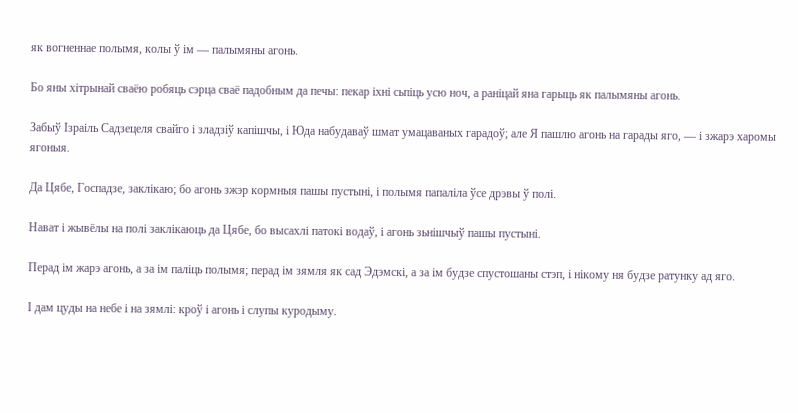як вогненнае полымя, колы ў ім — палымяны агонь.

Бо яны хітрынай сваёю робяць сэрца сваё падобным да печы: пекар іхні сьпіць усю ноч, а раніцай яна гарыць як палымяны агонь.

Забыў Ізраіль Садзецеля свайго і зладзіў капішчы, і Юда набудаваў шмат умацаваных гарадоў; але Я пашлю агонь на гарады яго, — і зжарэ харомы ягоныя.

Да Цябе, Госпадзе, заклікаю; бо агонь зжэр кормныя пашы пустыні, і полымя папаліла ўсе дрэвы ў полі.

Нават і жывёлы на полі заклікаюць да Цябе, бо высахлі патокі водаў, і агонь зьнішчыў пашы пустыні.

Перад ім жарэ агонь, а за ім паліць полымя; перад ім зямля як сад Эдэмскі, а за ім будзе спустошаны стэп, і нікому ня будзе ратунку ад яго.

І дам цуды на небе і на зямлі: кроў і агонь і слупы куродыму.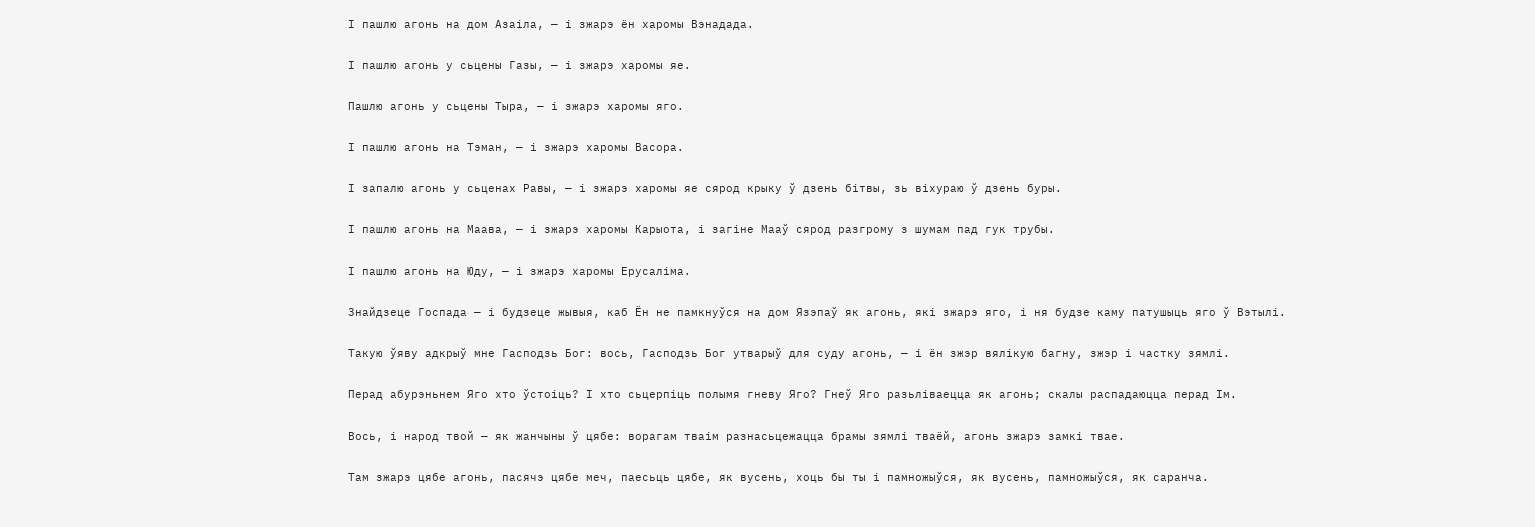І пашлю агонь на дом Азаіла, — і зжарэ ён харомы Вэнадада.

І пашлю агонь у сьцены Газы, — і зжарэ харомы яе.

Пашлю агонь у сьцены Тыра, — і зжарэ харомы яго.

І пашлю агонь на Тэман, — і зжарэ харомы Васора.

І запалю агонь у сьценах Равы, — і зжарэ харомы яе сярод крыку ў дзень бітвы, зь віхураю ў дзень буры.

І пашлю агонь на Маава, — і зжарэ харомы Карыота, і загіне Мааў сярод разгрому з шумам пад гук трубы.

І пашлю агонь на Юду, — і зжарэ харомы Ерусаліма.

Знайдзеце Госпада — і будзеце жывыя, каб Ён не памкнуўся на дом Язэпаў як агонь, які зжарэ яго, і ня будзе каму патушыць яго ў Вэтылі.

Такую ўяву адкрыў мне Гасподзь Бог: вось, Гасподзь Бог утварыў для суду агонь, — і ён зжэр вялікую багну, зжэр і частку зямлі.

Перад абурэньнем Яго хто ўстоіць? І хто сьцерпіць полымя гневу Яго? Гнеў Яго разьліваецца як агонь; скалы распадаюцца перад Ім.

Вось, і народ твой — як жанчыны ў цябе: ворагам тваім разнасьцежацца брамы зямлі тваёй, агонь зжарэ замкі твае.

Там зжарэ цябе агонь, пасячэ цябе меч, паесьць цябе, як вусень, хоць бы ты і памножыўся, як вусень, памножыўся, як саранча.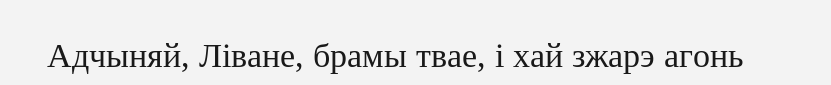Адчыняй, Ліване, брамы твае, і хай зжарэ агонь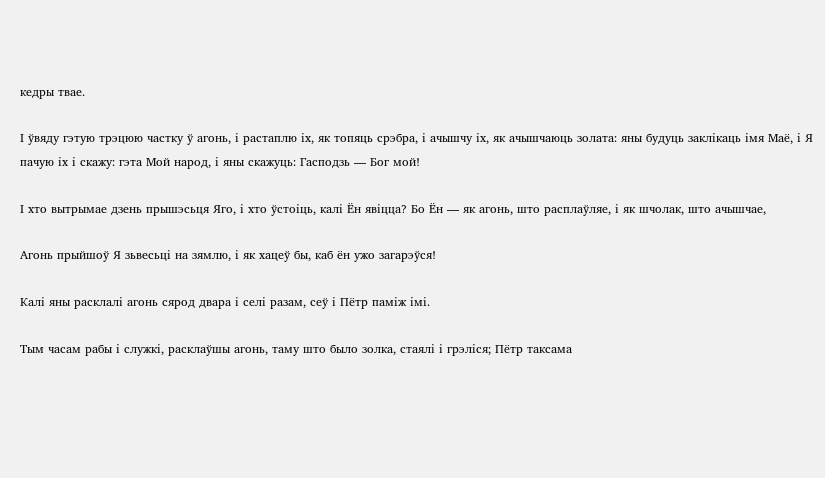кедры твае.

І ўвяду гэтую трэцюю частку ў агонь, і растаплю іх, як топяць срэбра, і ачышчу іх, як ачышчаюць золата: яны будуць заклікаць імя Маё, і Я пачую іх і скажу: гэта Мой народ, і яны скажуць: Гасподзь — Бог мой!

І хто вытрымае дзень прышэсьця Яго, і хто ўстоіць, калі Ён явіцца? Бо Ён — як агонь, што расплаўляе, і як шчолак, што ачышчае,

Агонь прыйшоў Я зьвесьці на зямлю, і як хацеў бы, каб ён ужо загарэўся!

Калі яны расклалі агонь сярод двара і селі разам, сеў і Пётр паміж імі.

Тым часам рабы і служкі, расклаўшы агонь, таму што было золка, стаялі і грэліся; Пётр таксама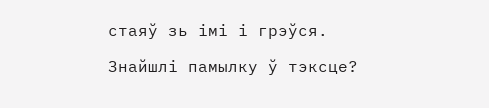стаяў зь імі і грэўся.

Знайшлі памылку ў тэксце?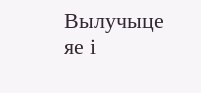Вылучыце яе і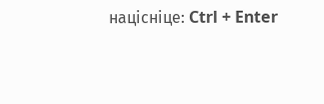націсніце: Ctrl + Enter